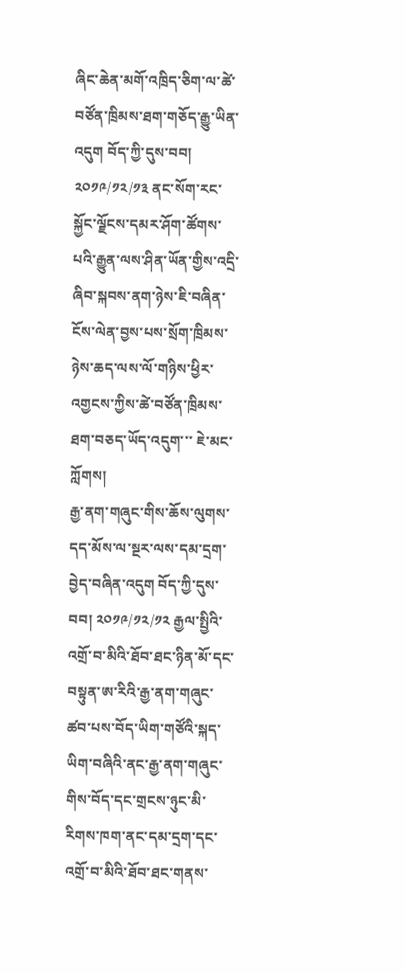ཞིང་ཆེན་མགོ་འཁྲིད་ཅིག་ལ་ཚེ་བཙོན་ཁྲིམས་ཐག་གཅོད་རྒྱུ་ཡིན་འདུག བོད་ཀྱི་དུས་བབ། ༢༠༡༩/༡༢/༡༣ ནང་སོག་རང་སྐྱོང་ལྗོངས་དམར་ཤོག་ཚོགས་པའི་རྒྱུན་ལས་ཤིན་ཡོན་གྱིས་འདྲི་ཞིབ་སྐབས་ནག་ཉེས་ཇི་བཞིན་ངོས་ལེན་བྱས་པས་སྲོག་ཁྲིམས་ཉེས་ཆད་ལས་ལོ་གཉིས་ཕྱིར་འགྱངས་ཀྱིས་ཚེ་བཙོན་ཁྲིམས་ཐག་བཅད་ཡོད་འདུག་་་ ཇེ་མང་ཀློགས།
རྒྱ་ནག་གཞུང་གིས་ཆོས་ལུགས་དད་མོས་ལ་སྔར་ལས་དམ་དྲག་བྱེད་བཞིན་འདུག བོད་ཀྱི་དུས་བབ། ༢༠༡༩/༡༢/༡༢ རྒྱལ་སྤྱིའི་འགྲོ་བ་མིའི་ཐོབ་ཐང་ཉིན་མོ་དང་བསྟུན་ཨ་རིའི་རྒྱ་ནག་གཞུང་ཚབ་པས་བོད་ཡིག་གཙོའི་སྐད་ཡིག་བཞིའི་ནང་རྒྱ་ནག་གཞུང་གིས་བོད་དང་གྲངས་ཉུང་མི་རིགས་ཁག་ནང་དམ་དྲག་དང་འགྲོ་བ་མིའི་ཐོབ་ཐང་གནས་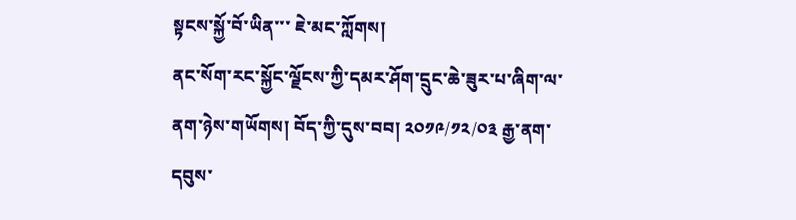སྟངས་སྐྱོ་བོ་ཡིན་་་ ཇེ་མང་ཀློགས།
ནང་སོག་རང་སྐྱོང་ལྗོངས་ཀྱི་དམར་ཤོག་དྲུང་ཆེ་ཟུར་པ་ཞིག་ལ་ནག་ཉེས་གཡོགས། བོད་ཀྱི་དུས་བབ། ༢༠༡༩/༡༢/༠༣ རྒྱ་ནག་དབུས་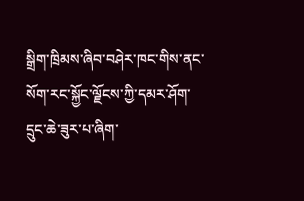སྒྲིག་ཁྲིམས་ཞིབ་བཤེར་ཁང་གིས་ནང་སོག་རང་སྐྱོང་ལྗོངས་ཀྱི་དམར་ཤོག་དྲུང་ཆེ་ཟུར་པ་ཞིག་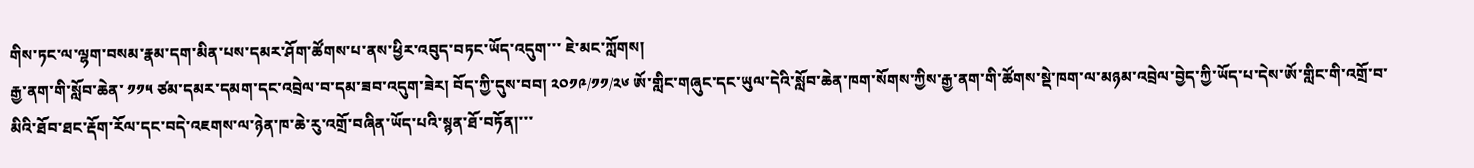གིས་ཏང་ལ་ལྷག་བསམ་རྣམ་དག་མིན་པས་དམར་ཤོག་ཚོགས་པ་ནས་ཕྱིར་འབུད་བཏང་ཡོད་འདུག་་་ ཇེ་མང་ཀློགས།
རྒྱ་ནག་གི་སློབ་ཆེན་ ༡༡༥ ཙམ་དམར་དམག་དང་འབྲེལ་བ་དམ་ཟབ་འདུག་ཟེར། བོད་ཀྱི་དུས་བབ། ༢༠༡༩/༡༡/༢༦ ཨོ་གླིང་གཞུང་དང་ཡུལ་དེའི་སློབ་ཆེན་ཁག་སོགས་ཀྱིས་རྒྱ་ནག་གི་ཚོགས་སྡེ་ཁག་ལ་མཉམ་འབྲེལ་བྱེད་ཀྱི་ཡོད་པ་དེས་ཨོ་གླིང་གི་འགྲོ་བ་མིའི་ཐོབ་ཐང་རྡོག་རོལ་དང་བདེ་འཇགས་ལ་ཉེན་ཁ་ཆེ་རུ་འགྲོ་བཞིན་ཡོད་པའི་སྙན་ཐོ་བཏོན།་་་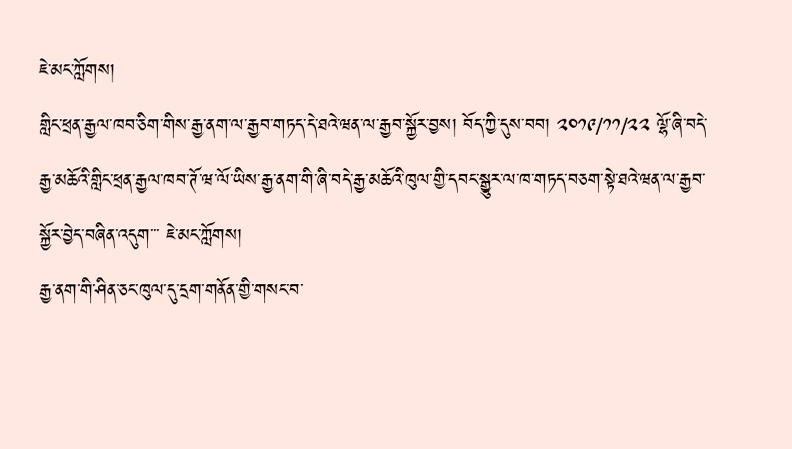ཇེ་མང་ཀློགས།
གླིང་ཕྲན་རྒྱལ་ཁབ་ཅིག་གིས་རྒྱ་ནག་ལ་རྒྱབ་གཏད་དེ་ཐའེ་ཝན་ལ་རྒྱབ་སྐྱོར་བྱས། བོད་ཀྱི་དུས་བབ། ༢༠༡༩/༡༡/༢༢ ལྷོ་ཞི་བདེ་རྒྱ་མཆོའི་གླིང་ཕྲན་རྒྱལ་ཁབ་ཊོ་ཝ་ལོ་ཡིས་རྒྱ་ནག་གི་ཞི་བདེ་རྒྱ་མཆོའི་ཁུལ་གྱི་དབང་སྒྱུར་ལ་ཁ་གཏད་བཅག་སྟེ་ཐའེ་ཝན་ལ་རྒྱབ་སྐྱོར་བྱེད་བཞིན་འདུག་་་ ཇེ་མང་ཀློགས།
རྒྱ་ནག་གི་ཤིན་ཅང་ཁུལ་དུ་དྲག་གནོན་གྱི་གསང་བ་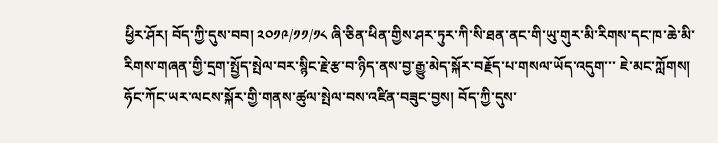ཕྱིར་ཤོར། བོད་ཀྱི་དུས་བབ། ༢༠༡༩/༡༡/༡༨ ཞི་ཅིན་ཕིན་གྱིས་ཤར་ཏུར་ཀི་སི་ཐན་ནང་གི་ཡུ་གུར་མི་རིགས་དང་ཁ་ཆེ་མི་རིགས་གཞན་གྱི་དྲག་སྤྱོད་སྤེལ་བར་སྙིང་རྗེ་རྩ་བ་ཉིད་ནས་བྱ་རྒྱུ་མེད་སྐོར་བརྗོད་པ་གསལ་ཡོད་འདུག་་་ ཇེ་མང་ཀློགས།
ཧོང་ཀོང་ཡར་ལངས་སྐོར་གྱི་གནས་ཚུལ་སྤེལ་བས་འཛིན་བཟུང་བྱས། བོད་ཀྱི་དུས་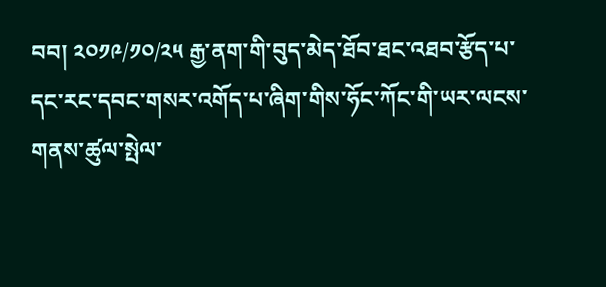བབ། ༢༠༡༩/༡༠/༢༥ རྒྱ་ནག་གི་བུད་མེད་ཐོབ་ཐང་འཐབ་རྩོད་པ་དང་རང་དབང་གསར་འགོད་པ་ཞིག་གིས་ཧོང་ཀོང་གི་ཡར་ལངས་གནས་ཚུལ་སྤེལ་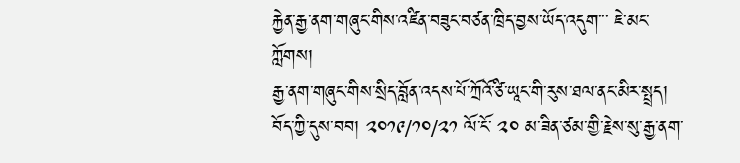རྐྱེན་རྒྱ་ནག་གཞུང་གིས་འཛིན་བཟུང་བཙན་ཁྲིད་བྱས་ཡོད་འདུག་་་ ཇེ་མང་ཀློགས།
རྒྱ་ནག་གཞུང་གིས་སྲིད་བློན་འདས་པོ་ཀྲོའོ་ཙི་ཡཱང་གི་རུས་ཐལ་ནང་མིར་སྤྲད། བོད་ཀྱི་དུས་བབ། ༢༠༡༩/༡༠/༢༡ ལོ་ངོ་ ༢༠ མ་ཟིན་ཙམ་གྱི་རྗེས་སུ་རྒྱ་ནག་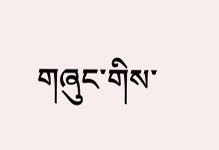གཞུང་གིས་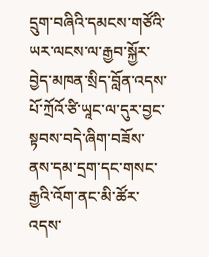དྲུག་བཞིའི་དམངས་གཙོའི་ཡར་ལངས་ལ་རྒྱབ་སྐྱོར་བྱེད་མཁན་སྲིད་བློན་འདས་པོ་ཀྲོའོ་ཙི་ཡཱང་ལ་དུར་བྱང་སྟབས་བདེ་ཞིག་བཟོས་ནས་དམ་དྲག་དང་གསང་རྒྱའི་འོག་ནང་མི་ཚོར་འདས་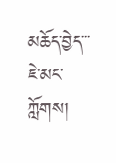མཆོད་བྱེད་་་ ཇེ་མང་ཀློགས།